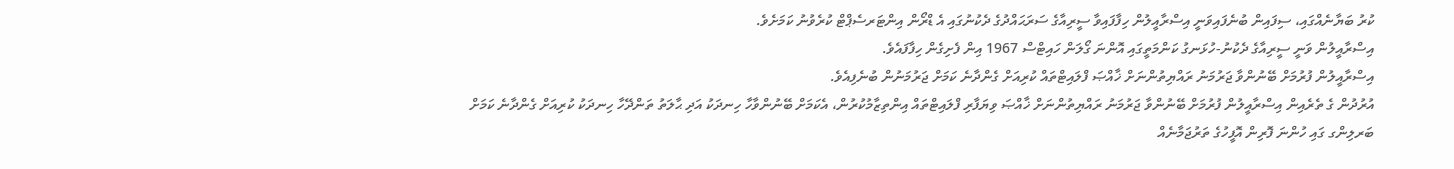ކުރު ބަޔާނެއްގައި، ސިފައިން ބުނެފައިވަނީ އިސްރާއީލުން ހިފާފައިވާ ސީރިއާގެ ސަރަޙައްދުގެ ދެކުނުގައި އެ ޑްރޯން އިންޓަރސެޕްޓް ކުރެވުނު ކަމަށެވެ.
އިސްރާއީލުން ވަނީ ސީރިއާގެ ދެކުނު-ހުޅަނގު ކަންމަތީގައި އޮންނަ ގޯލަން ހައިޓްސް 1967 އިން ފެށިގެން ހިފާފައެވެ.
އިސްރާއީލުން ފުރުމަށް ބޭނުންވާ ޖަރުމަނު ރައްޔިތުންނަށް ޚާއްޞަ ފްލައިޓްތައް ކުރިއަށް ގެންދާނެ ކަމަށް ޖަރުމަނުން ބުނެފިއެވެ.
އުރުދުން ގެ ތެރެއިން އިސްރާއީލުން ފުރުމަށް ބޭނުންވާ ޖަރުމަނު ރައްޔިތުންނަށް ޚާއްޞަ ވިޔަފާރި ފްލައިޓްތައް އިންތިޒާމުކުރުން، އެކަމަށް ބޭނުންވާހާ ހިނދަކު އަދި ޙާލަތު ތަންދޭހާ ހިނދަކު ކުރިއަށް ގެންދާނެ ކަމަށް ބަރލިންގ ގައި ހުންނަ ފޮރިން އޮފީހުގެ ތަރުޖަމާނެއް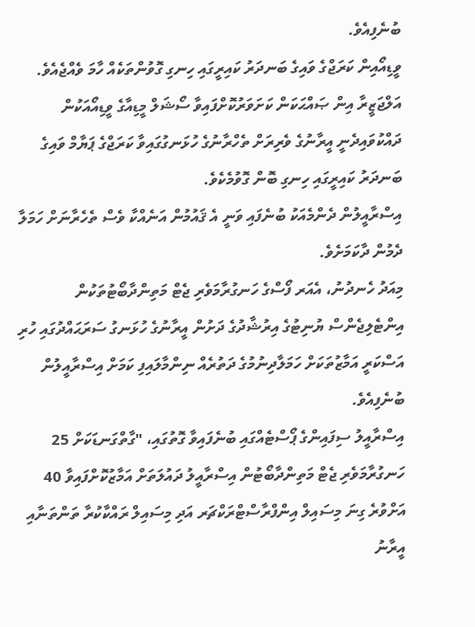ބުނެފިއެވެ.
ވީޑިއޯއިން ކަރަޖްގެ ވައިގެ ބަނދަރު ކައިރީގައި ހިނގި ގޮވުންތަކެއް ހާމަ ވެއްޖެއެވެ.
އަލްޖަޒީރާ އިން ޞައްޙަކަން ކަށަވަރުކޮށްފައިވާ ސޯޝަލް މީޑިއާގެ ވީޑިއޯއަކުން ދައްކުވައިދެނީ އީރާނުގެ ވެރިރަށް ތެހްރާނުގެ ހުޅަނގުގައިވާ ކަރަޖްގެ ޕަޔާމް ވައިގެ ބަނދަރު ކައިރީގައި ހިނގި ބޮން ގޮވުމެކެވެ.
އިސްރާއީލުން ދެންމެއަކު ބުނެފައި ވަނީ އެ ޤައުމުން އަނެއްކާ ވެސް ތެހެރާނަށް ހަމަލާ ދެމުން ދާކަމަށެވެ.
މިއަދު ހެނދުނު، އެއަރ ފޯސްގެ ހަނގުރާމަވެރި ޖެޓް މަތިންދާބޯޓުތަކުން އިންޓެލިޖެންސް ޔުނިޓުގެ އިރުޝާދުގެ ދަށުން އީރާނުގެ ހުޅަނގު ސަރަޙައްދުގައި ހުރި އަސްކަރީ އަމާޒުތަކަށް ހަމަލާދިނުމުގެ ދަތުރެއް ނިންމާލައިފި ކަމަށް އިސްރާއީލުން ބުނެފިއެވެ.
އިސްރާއީލު ސިފައިންގެ ޕޯސްޓެއްގައި ބުނެފައިވާ ގޮތުގައި، "ގާތްގަނޑަކަށް 25 ހަނގުރާމަވެރި ޖެޓް މަތިންދާބޯޓުން އިސްރާއީލު ދައުލަތަށް އަމާޒުކޮށްފައިވާ 40 އަށްވުރެ ގިނަ މިސައިލް އިންފްރާސްޓްރަކްޗަރ އަދި މިސައިލް ރައްކާކުރާ ތަންތަނާއި އީރާނު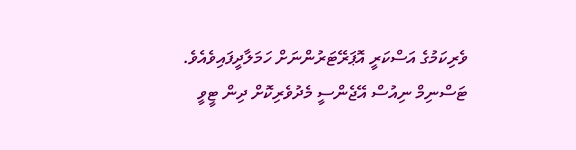ވެރިކަމުގެ އަސްކަރީ އޮޕަރޭޓަރުންނަށް ހަމަލާދީފައިވެއެވެ.
ޓަސްނިމް ނިއުސް އޭޖެންސީ މެދުވެރިކޮށް ދިން ޓީވީ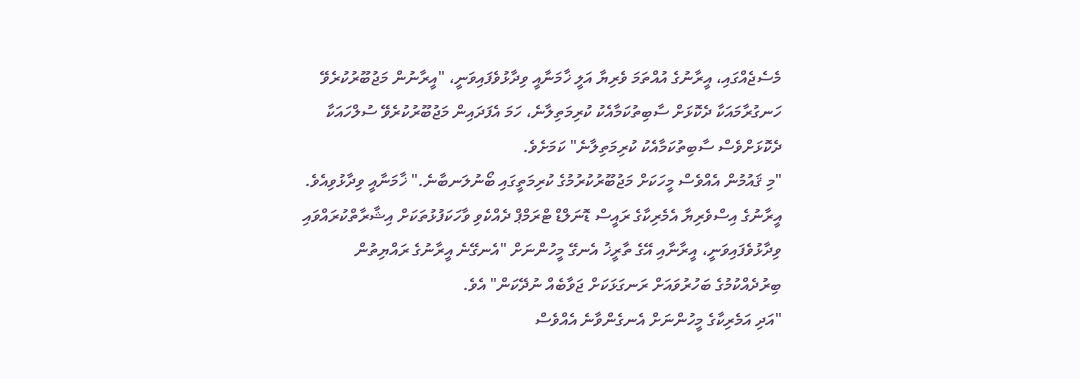މެސެޖެއްގައި، އީރާނުގެ އުއްތަމަ ވެރިޔާ އަލީ ޚާމަނާއީ ވިދާޅުވެފައިވަނީ، "އީރާނުން މަޖުބޫރުކުރެވޭ ހަނގުރާމައަކާ ދެކޮޅަށް ސާބިތުކަމާއެކު ކުރިމަތިލާނެ، ހަމަ އެފަދައިން މަޖުބޫރުކުރެވޭ ސުލްހައަކާ ދެކޮޅަށްވެސް ސާބިތުކަމާއެކު ކުރިމަތިލާނެ" ކަމަށެވެ.
"މި ޤައުމުން އެއްވެސް މީހަކަށް މަޖުބޫރުކުރުމުގެ ކުރިމަތީގައި ބޯނުލަނބާނެ." ޚާމަނާއީ ވިދާޅުވިއެވެ.
އީރާނުގެ އިސްވެރިޔާ އެމެރިކާގެ ރައީސް ޑޮނަލްޑް ޓްރަމްޕް ދެއްކެވި ވާހަކަފުޅުތަކަށް އިޝާރާތްކުރައްވައި ވިދާޅުވެފައިވަނީ، އީރާނާއި އޭގެ ތާރީޚު އެނގޭ މީހުންނަށް "އެނގޭނެ އީރާނުގެ ރައްޔިތުން ބިރުދެއްކުމުގެ ބަހުރުވައަށް ރަނގަޅަކަށް ޖަވާބެއް ނުދޭކަން" އެވެ.
"އަދި އަމެރިކާގެ މީހުންނަށް އެނގެންވާނެ އެއްވެސް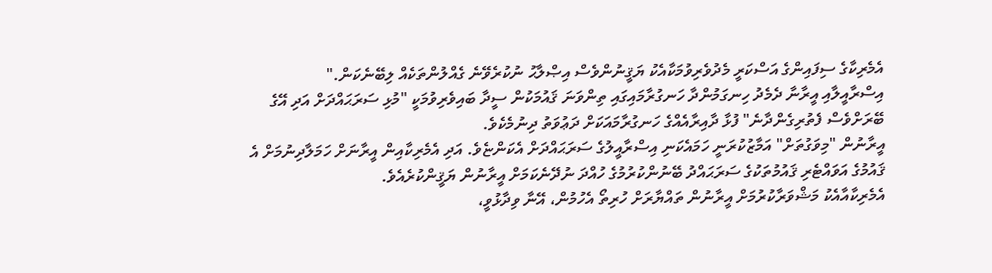އެމެރިކާގެ ސިފައިންގެ އަސްކަރީ މެދުވެރިވުމަކާއެކު ޔަޤީނުންވެސް އިޞްލާޙު ނުކުރެވޭނެ ގެއްލުންތަކެއް ލިބޭނެކަން."
އިސްރާއީލާއި އީރާނާ ދެމެދު ހިނގަމުންދާ ހަނގުރާމައިގައި ތިންވަނަ ޤައުމަކުން ސީދާ ބައިވެރިވުމަކީ "މުޅި ސަރަޙައްދަށް އަދި އޭގެ ބޭރަށްވެސް ފެތުރިގެންދާނެ" ފުޅާ ދާއިރާއެއްގެ ހަނގުރާމައަކަށް ދަޢުވަތު ދިނުމެކެވެ.
އީރާނުން "މިވަގުތަށް" އަމާޒުކުރަނީ ހަމައެކަނި އިސްރާއީލުގެ ސަރަޙައްދަށް އެކަންޏެވެ. އަދި އެމެރިކާއިން އީރާނަށް ހަމަލާދިނުމަށް އެ ޤައުމުގެ އަވައްޓެރި ޤައުމުތަކުގެ ސަރަޙައްދު ބޭނުންކުރުމުގެ ހުއްދަ ނުދޭނެކަމަށް އީރާނުން ޔަޤީންކުރެއެވެ.
އެމެރިކާއާއެކު މަޝްވަރާކުރުމަށް އީރާނުން ތައްޔާރަށް ހުރިތޯ އެހުމުން، އޭނާ ވިދާޅުވީ،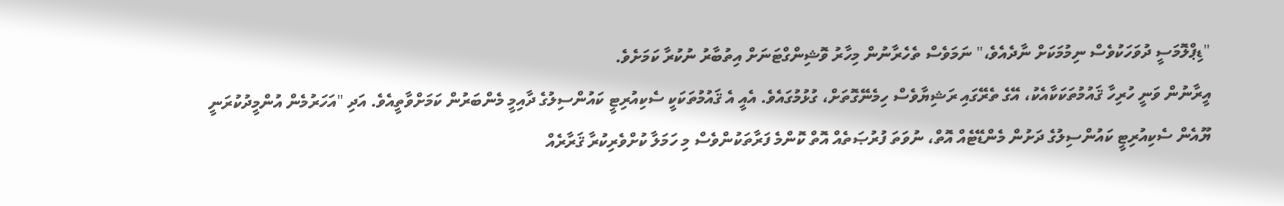"ޑިޕްލޮމަސީ ދުވަހަކުވެސް ނިމުމަކަށް ނާދެއެވެ،" ނަމަވެސް ތެހެރާނުން މިހާރު ވޮޝިންގްޓަނަށް އިތުބާރު ނުކުރާ ކަމަށެވެ.
އީރާނުން ވަނީ ހުރިހާ ޤައުމުތަކަކާއެކު، އޭގެ ތެރޭގައި ރަޝިޔާވެސް ހިމެނޭގޮތަށް، ގުޅުމުގައެވެ. އެއީ އެ ޤައުމުތަކަކީ ސެކިއުރިޓީ ކައުންސިލުގެ ދާއިމީ މެންބަރުން ކަމަށްވާތީއެވެ. އަދި "އަހަރުމެން އުންމީދުކުރަނީ ޔޫއެން ސެކިއުރިޓީ ކައުންސިލުގެ ދަށުން މެންޑޭޓެއް އޮތް، ނުވަތަ ފުރުޞަތެއް އޮތް ކޮންމެ ފަރާތަކުންވެސް މި ހަމަލާ ކުށްވެރިކުރާ ޤަރާރެއް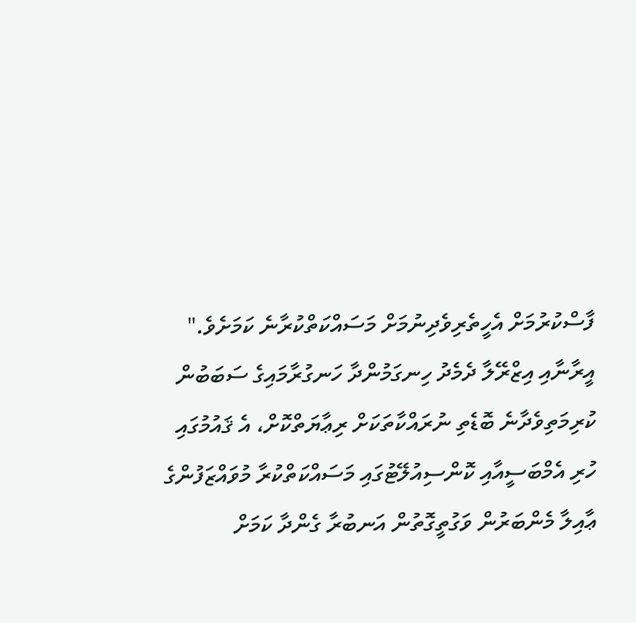ފާސްކުރުމަށް އެހީތެރިވެދިނުމަށް މަސައްކަތްކުރާނެ ކަމަށެވެ."
އީރާނާއި އިޒްރޭލާ ދެމެދު ހިނގަމުންދާ ހަނގުރާމައިގެ ސަބަބުން ކުރިމަތިވެދާނެ ބޮޑެތި ނުރައްކާތަކަށް ރިޢާޔަތްކޮށް، އެ ޤައުމުގައި ހުރި އެމްބަސީއާއި ކޮންސިއުލޭޓުގައި މަސައްކަތްކުރާ މުވައްޒަފުންގެ ޢާއިލާ މެންބަރުން ވަގުތީގޮތުން އަނބުރާ ގެންދާ ކަމަށް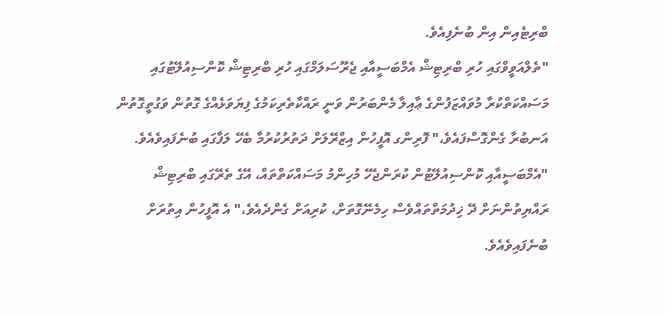ބްރިޓެއިން އިން ބުނެފިއެވެ.
"ތެލްއަވީވްގައި ހުރި ބްރިޓިޝް އެމްބަސީއާއި ޖެރޫސަލަމްގައި ހުރި ބްރިޓިޝް ކޮންސިއުލޭޓުގައި މަސައްކަތްކުރާ މުވައްޒަފުންގެ ޢާއިލާ މެންބަރުން ވަނީ ރައްކާތެރިކަމުގެ ފިޔަވަޅެއްގެ ގޮތުން ވަގުތީގޮތުން އަނބުރާ ގެންގޮސްފައެވެ،" ފޮރިންގ އޮފީހުން އިޒްރޭލަށް ދަތުރުކުރުމާ ބެހޭ ލަފާގައި ބުނެފައިވެއެވެ.
"އެމްބަސީއާއި ކޮންސިއުލޭޓުން ކުރަންޖެހޭ މުހިންމު މަސައްކަތްތައް، އޭގެ ތެރޭގައި ބްރިޓިޝް ރައްޔިތުންނަށް ދޭ ޚިދުމަތްތައްވެސް ހިމެނޭގޮތަށް، ކުރިއަށް ގެންދެއެވެ،" އެ އޮފީހުން އިތުރަށް ބުނެފައިވެއެވެ.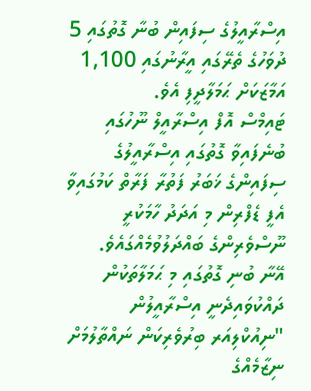އިސްރާއީލުގެ ސިފައިން ބުނާ ގޮތުގައި 5 ދުވަހުގެ ތެރޭގައި އީރާނުގައި 1,100 އަމާޒަކަށް ޙަމަލާދީފި އެވެ.
ޓައިމްސް އޮފް އިސްރާއީލް ނޫހުގައި ބުނެފައިވާ ގޮތުގައި އިސްރާއީލުގެ ސިފައިންގެ ޚަބަރު ފަތުރާ ފަރާތް ކަމުގައިވާ އެފީ ޑެފްރިން މި އަދަދު ހާމަކުރީ ނޫސްވެރިންގެ ބައްދަލުވުމެއްގައެވެ.
އޭނާ ބުނި ގޮތުގައި މި ޙަމަލާތަކުން ދައްކުވައިދެނީ އިސްރާއީލުން "ނިއުކްލިއަރ ބިރުވެރިކަން ނައްތާލުމަށް ނިޒާމެއްގެ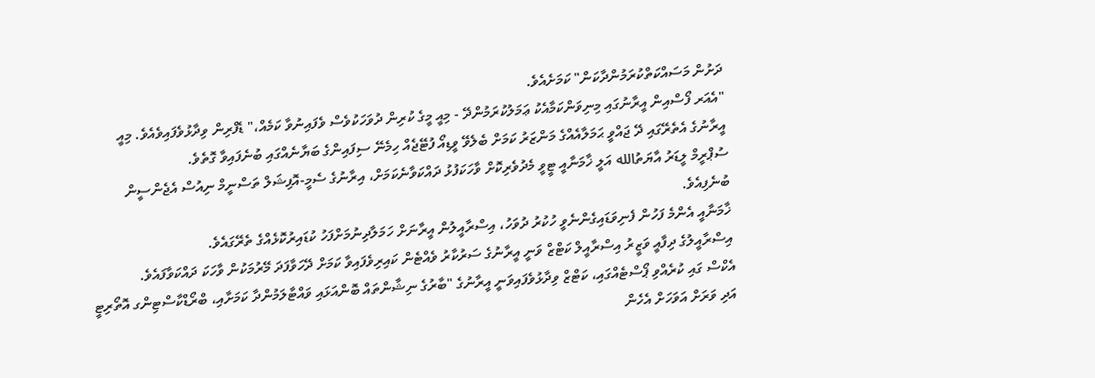ދަށުން މަސައްކަތްކުރަމުންދާކަން" ކަމަށެއެވެ.
"އެއަރ ފޯސްއިން އީރާނުގައި މިނިވަންކަމާއެކު ޢަމަލުކުރަމުންދޭ - މިއީ މީގެ ކުރިން ދުވަހަކުވެސް ވެފައިނުވާ ކަމެއް،" ޑެފްރިން ވިދާޅުވެފައިވެއެވެ. މިއީ އީރާނުގެ އެތެރޭގައި ދޭ ޖައްވީ ޙަމަލާއެއްގެ މަންޒަރު ކަމަށް ބެލެވޭ ވީޑިއޯ ފުޓޭޖެއް ހިމެނޭ ސިފައިންގެ ބަޔާނެއްގައި ބުނެފައިވާ ގޮތެވެ.
ސުޕްރީމް ލީޑަރު އާޔަތުالله އަލީ ޚާމަނާއީ ޓީވީ މެދުވެރިކޮށް ވާހަކަފުޅު ދައްކަވާނެކަމަށް، އިރާނުގެ ސެމީ-އޮފިޝަލް ތަސްނީމް ނިއުސް އެޖެންސީން ބުނެފިއެވެ.
ޚާމަނާއީ އެންމެ ފަހުން ފެނިވަޑައިގެންނެވީ ހުކުރު ދުވަހު، އިސްރާއީލުން އީރާނަށް ހަމަލާދިނުމަށްފަހު ކުޑައިރުކޮޅެއްގެ ތެރޭގައެވެ.
އިސްރާއީލުގެ ދިފާއީ ވަޒީރު އިސްރާއީލް ކަޓްޒް ވަނީ އީރާނުގެ ސަރުކާރު ވެއްޓެން ކައިރިވެފައިވާ ކަމަށް ދޭހަވާފަދަ މޭރުމަކުން ވާހަކަ ދައްކަވާފައެވެ.
އެކްސް ގައި ކުރެއްވި ޕޯސްޓެއްގައި، ކަޓްޒް ވިދާޅުވެފައިވަނީ އީރާނުގެ "ބާރުގެ ނިޝާންތައް ބޮންއަޅައި ވައްޓާލަމުންދާ ކަމަށާއި، ބްރޯޑްކާސްޓިންގ އޮތޯރިޓީ އަދި ވަރަށް އަވަހަށް އެހެން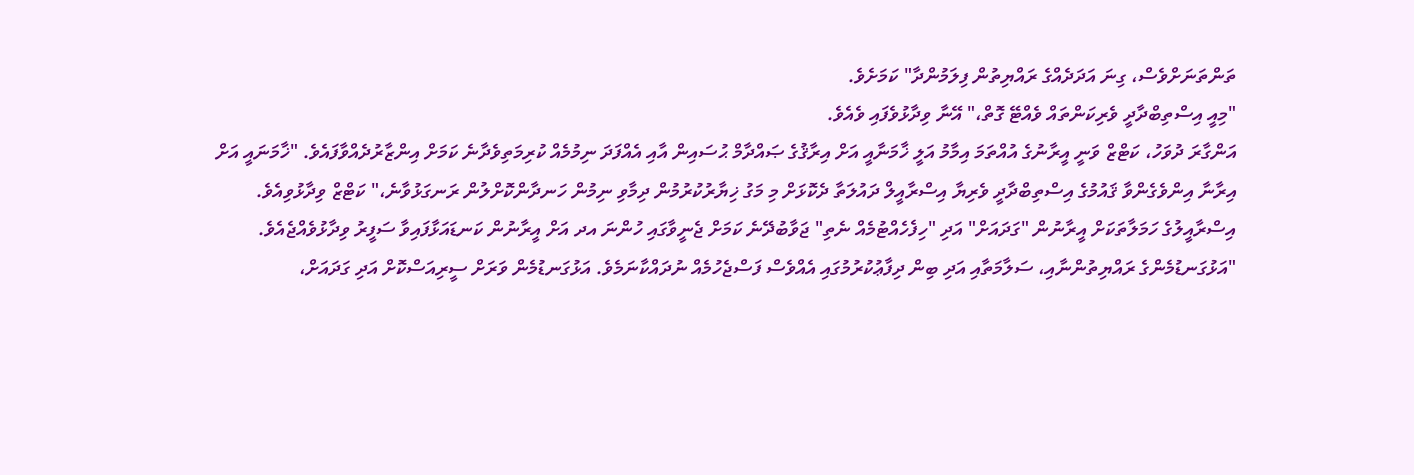ތަންތަނަށްވެސް، ގިނަ އަދަދެއްގެ ރައްޔިތުން ފިލަމުންދާ" ކަމަށެވެ.
"މިއީ އިސްތިބްދާދީ ވެރިކަންތައް ވެއްޓޭ ގޮތް،" އޭނާ ވިދާޅުވެފައި ވެއެވެ.
އަންގާރަ ދުވަހު، ކަޓްޒް ވަނީ އީރާނުގެ އުއްތަމަ އިމާމު އަލީ ޚާމަނާއީ އަށް އިރާޤުގެ ޞައްދާމް ޙުސައިން އާއި އެއްފަދަ ނިމުމެއް ކުރިމަތިވެދާނެ ކަމަށް އިންޒާރުދެއްވާފައެވެ. "ޚާމަނައީ އަށް އިރާނާ އިންވެގެންވާ ޤައުމުގެ އިސްތިބްދާދީ ވެރިޔާ އިސްރާއީލް ދައުލަތާ ދެކޮޅަށް މި މަގު ޚިޔާރުކުރުމުން ދިމާވި ނިމުން ހަނދާންކޮށްލުން ރަނގަޅުވާނެ،" ކަޓްޒް ވިދާޅުވިއެވެ.
އިސްރާއީލުގެ ހަމަލާތަކަށް އީރާނުން "ގަދައަށް" އަދި "ހިފެހެއްޓުމެއް ނެތި" ޖަވާބުދޭނެ ކަމަށް ޖެނީވާގައި ހުންނަ އދ އަށް އީރާނުން ކަނޑައަޅާފައިވާ ސަފީރު ވިދާޅުވެއްޖެއެވެ.
"އަޅުގަނޑުމެންގެ ރައްޔިތުންނާއި، ސަލާމަތާއި އަދި ބިން ދިފާޢުކުރުމުގައި އެއްވެސް ފަސްޖެހުމެއް ނުދައްކާނަމެވެ. އަޅުގަނޑުމެން ވަރަށް ސީރިއަސްކޮށް އަދި ގަދައަށް،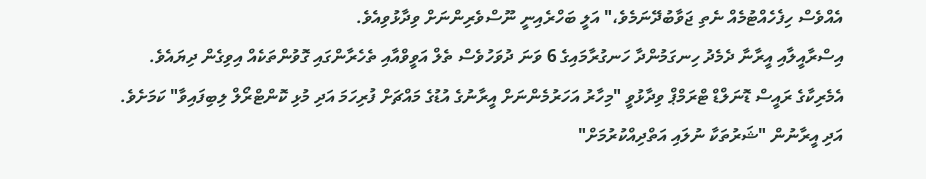އެއްވެސް ހިފެހެއްޓުމެއް ނެތި ޖަވާބުދޭނަމެވެ،" އަލީ ބަހްރެއިނީ ނޫސްވެރިންނަށް ވިދާޅުވިއެވެ.
އިސްރާއީލާއި އީރާނާ ދެމެދު ހިނގަމުންދާ ހަނގުރާމައިގެ 6 ވަނަ ދުވަހުވެސް ތެލް އަވީވްއާއި ތެހެރާންގައި ގޮވުންތަކެއް އިވިގެން ދިޔައެވެ.
އެމެރިކާގެ ރައީސް ޑޮނަލްޑް ޓްރަމްޕް ވިދާޅުވީ "މިހާރު އަހަރުމެންނަށް އީރާނުގެ އުޑުގެ މައްޗަށް ފުރިހަމަ އަދި މުޅި ކޮންޓްރޯލް ލިބިފައިވާ" ކަމަށެވެ. އަދި އީރާނުން "ޝަރުތަކާ ނުލައި އަތްދިއްކުރުމަށް"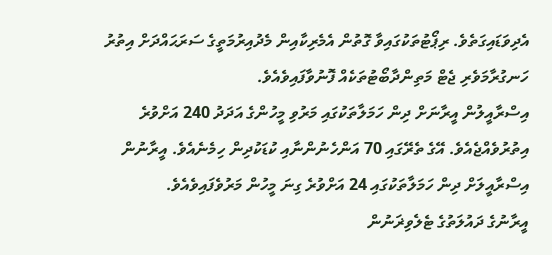އެދިވަޑައިގަތެވެ. ރިޕޯޓުތަކުގައިވާ ގޮތުން އެމެރިކާއިން މެދުއިރުމަތީގެ ސަރަޙައްދަށް އިތުރު ހަނގުރާމަވެރި ޖެޓް މަތިންދާބޯޓުތަކެއް ފޮނުވާފައިވެއެވެ.
އިސްރާއީލުން އީރާނަށް ދިން ހަމަލާތަކުގައި މަރުވި މީހުންގެ އަދަދު 240 އަށްވުރެ އިތުރުވެއްޖެއެވެ. އޭގެ ތެރޭގައި 70 އަންހެނުންނާއި ކުޑަކުދިން ހިމެނެއެވެ. އީރާނުން އިސްރާއީލަށް ދިން ހަމަލާތަކުގައި 24 އަށްވުރެ ގިނަ މީހުން މަރުވެފައިވެއެވެ.
އީރާނުގެ ދައުލަތުގެ ޓެލެވިޜަނުން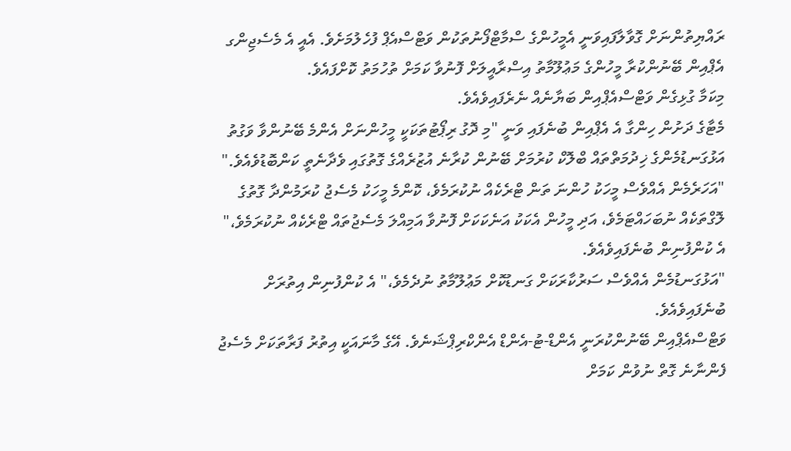ރައްޔިތުންނަށް ގޮވާލާފައިވަނީ އެމީހުންގެ ސްމާޓްފޯނުތަކުން ވަޓްސްއެޕް ފުހެލުމަށެވެ. އެއީ އެ މެސެޖިންގ އެޕްއިން ބޭނުންކުރާ މީހުންގެ މަޢުލޫމާތު އިސްރާއީލަށް ފޮނުވާ ކަމަށް ތުހުމަތު ކޮށްފައެވެ.
މިކަމާ ގުޅިގެން ވަޓްސްއެޕްއިން ބަޔާނެއް ނެރެފައިވެއެވެ.
މެޓާގެ ދަށުން ހިންގާ އެ އެޕްއިން ބުނެފައި ވަނީ "މި ދޮގު ރިޕޯޓުތަކަކީ މީހުންނަށް އެންމެ ބޭނުންވާ ވަގުތު އަޅުގަނޑުމެންގެ ޚިދުމަތްތައް ބްލޮކް ކުރުމަށް ބޭނުން ކުރާނެ އުޒުރެއްގެ ގޮތުގައި ވެދާނެތީ ކަންބޮޑުވެއެވެ."
"އަހަރެމެން އެއްވެސް މީހަކު ހުންނަ ތަން ޓްރެކެއް ނުކުރަމެވެ، ކޮންމެ މީހަކު މެސެޖު ކުރަމުންދާ ގޮތުގެ ލޮގްތަކެއް ނުބަހައްޓަމެވެ، އަދި މީހުން އެކަކު އަނެކަކަށް ފޮނުވާ އަމިއްލަ މެސެޖުތައް ޓްރެކެއް ނުކުރަމެވެ،" އެ ކުންފުނިން ބުނެފައިވެއެވެ.
"އަޅުގަނޑުމެން އެއްވެސް ސަރުކާރަކަށް ގަނޑުކޮށް މަޢުލޫމާތު ނުދެމެވެ،" އެ ކުންފުނިން އިތުރަށް ބުނެފައިވެއެވެ.
ވަޓްސްއެޕްއިން ބޭނުންކުރަނީ އެންޑް-ޓު-އެންޑް އެންކްރިޕްޝަނެވެ. އޭގެ މާނައަކީ އިތުރު ފަރާތަކަށް މެސެޖު ފެންނާނެ ގޮތް ނުވުން ކަމަށް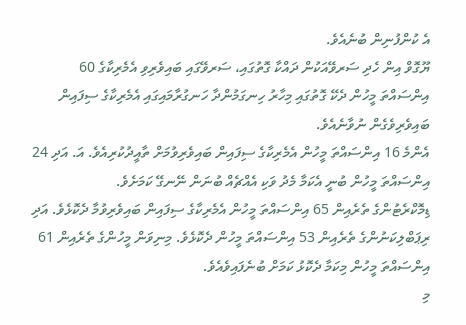އެ ކުންފުނިން ބުނެއެވެ.
ޔޫގޮވް އިން ހެދި ސަރވޭއަކުން ދައްކާ ގޮތުގައި، ސަރވޭގައި ބައިވެރިވި އެމެރިކާގެ 60 އިންސައްތަ މީހުން ދެކޭ ގޮތުގައި މިހާރު ހިނގަމުންދާ ހަނގުރާމައިގައި އެމެރިކާގެ ސިފައިން ބައިވެރިވެގެން ނުވާނެއެވެ.
އެންމެ 16 އިންސައްތަ މީހުން އެމެރިކާގެ ސިފައިން ބައިވެރިވުމަށް ތާއީދުކުރިއެވެ. އަ. އަދި 24 އިންސައްތަ މީހުން ބުނީ އެކަމާ މެދު ވަކި އެއްޗެއް ބުނަން ނޭނގޭ ކަމަށެވެ.
ޑިމޮކްރެޓުންގެ ތެރެއިން 65 އިންސައްތަ މީހުން އެމެރިކާގެ ސިފައިން ބައިވެރިވުމާ ދެކޮޅެވެ. އަދި ރިޕަބްލިކަނުންގެ ތެރެއިން 53 އިންސައްތަ މީހުން ދެކޮޅެވެ. މިނިވަން މީހުންގެ ތެރެއިން 61 އިންސައްތަ މީހުން މިކަމާ ދެކޮޅު ކަމަށް ބުނެފައިވެއެވެ.
މި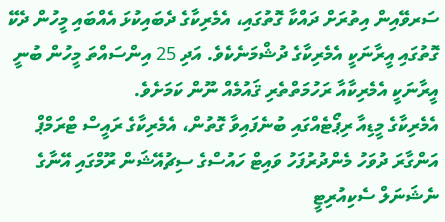ސަރވޭއިން އިތުރަށް ދައްކާ ގޮތުގައި، އެމެރިކާގެ ދެބައިކުޅަ އެއްބައި މީހުން ދެކޭ ގޮތުގައި އީރާނަކީ އެމެރިކާގެ ދުޝްމަނެކެވެ. އަދި 25 އިންސައްތަ މީހުން ބުނީ އީރާނަކީ އެމެރިކާއާ ރަހުމަތްތެރި ޤައުމެއް ނޫން ކަމަށެވެ.
އެމެރިކާގެ މީޑިއާ ރިޕޯޓެއްގައި ބުނެފައިވާ ގޮތުން، އެމެރިކާގެ ރައީސް ޓްރަމްޕް އަންގާރަ ދުވަހު މެންދުރުފަހު ވައިޓް ހައުސްގެ ސިޗުއޭޝަން ރޫމްގައި އޭނާގެ ނެޝަނަލް ސެކިއުރިޓީ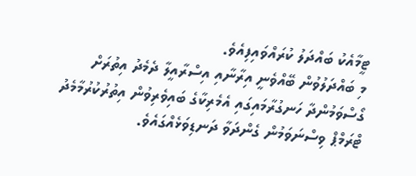ޓީމާއެކު ބައްދަލު ކުރައްވައިފިއެވެ.
މި ބައްދަލުވުން ބޭއްވެނީ އިރާނާއި އިސްރާއީލާ ދެމެދު އިތުރަށް ގޯސްވަމުންދާ ހަނގުރާމައިގައި އެމެރިކާގެ ބައިވެރިވުން އިތުރުކުރުމާމެދު ޓްރަމްޕް ވިސްނަވަމުން ގެންދަވާ ދަނޑިވަޅެއްގައެވެ.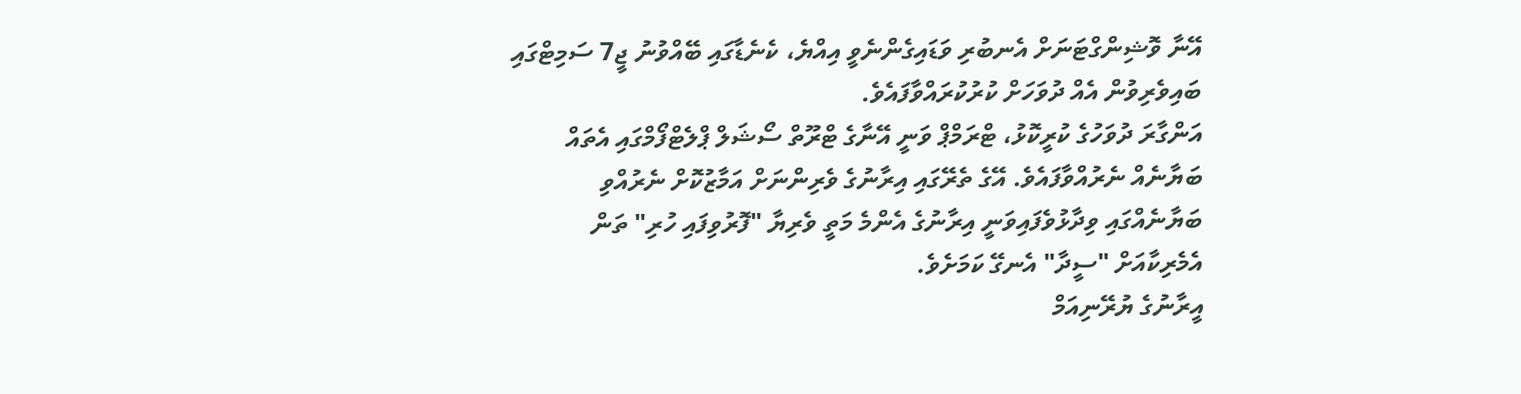އޭނާ ވޮޝިންގްޓަނަށް އެނބުރި ވަޑައިގެންނެވީ އިއްޔެ، ކެނެޑާގައި ބޭއްވުނު ޖީ7 ސަމިޓްގައި ބައިވެރިވުން އެއް ދުވަހަށް ކުރުކުރައްވާފައެވެ.
އަންގާރަ ދުވަހުގެ ކުރީކޮޅު، ޓްރަމްޕް ވަނީ އޭނާގެ ޓްރޫތް ސޯޝަލް ޕްލެޓްފޯމްގައި އެތައް ބަޔާނެއް ނެރުއްވާފައެވެ. އޭގެ ތެރޭގައި އިރާނުގެ ވެރިންނަށް އަމާޒުކޮށް ނެރުއްވި ބަޔާނެއްގައި ވިދާޅުވެފައިވަނީ އިރާނުގެ އެންމެ މަތީ ވެރިޔާ "ފޮރުވިފައި ހުރި" ތަން އެމެރިކާއަށް "ސީދާ" އެނގޭ ކަމަށެވެ.
އީރާނުގެ ޔުރޭނިއަމް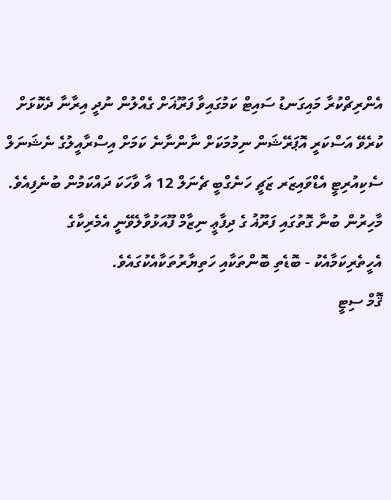އެންރިޗްކުރާ މައިގަނޑު ސައިޓް ކަމުގައިވާ ފަރޫޣަށް ގެއްލުން ނުދީ އިރާނާ ދެކޮޅަށް ކުރެވޭ އަސްކަރީ އޮޕަރޭޝަން ނިމުމަކަށް ނާންނާނެ ކަމަށް އިސްރާއީލުގެ ނެޝަނަލް ސެކިއުރިޓީ އެޑްވައިޒަރ ޒަޗީ ހަނެގްބީ ޗެނަލް 12 އާ ވާހަކަ ދައްކަމުން ބުނެފިއެވެ.
މާހިރުން ބުނާ ގޮތުގައި ފަރޫޣު ގެ ދިފާޢީ ނިޒާމް ފޫއަޅުވާލެވޭނީ އެމެރިކާގެ އެހީތެރިކަމާއެކު - ބޮޑެތި ބޮންތަކާއި ހަތިޔާރުތަކާއެކުގައެވެ.
ޤޮމް ސިޓީ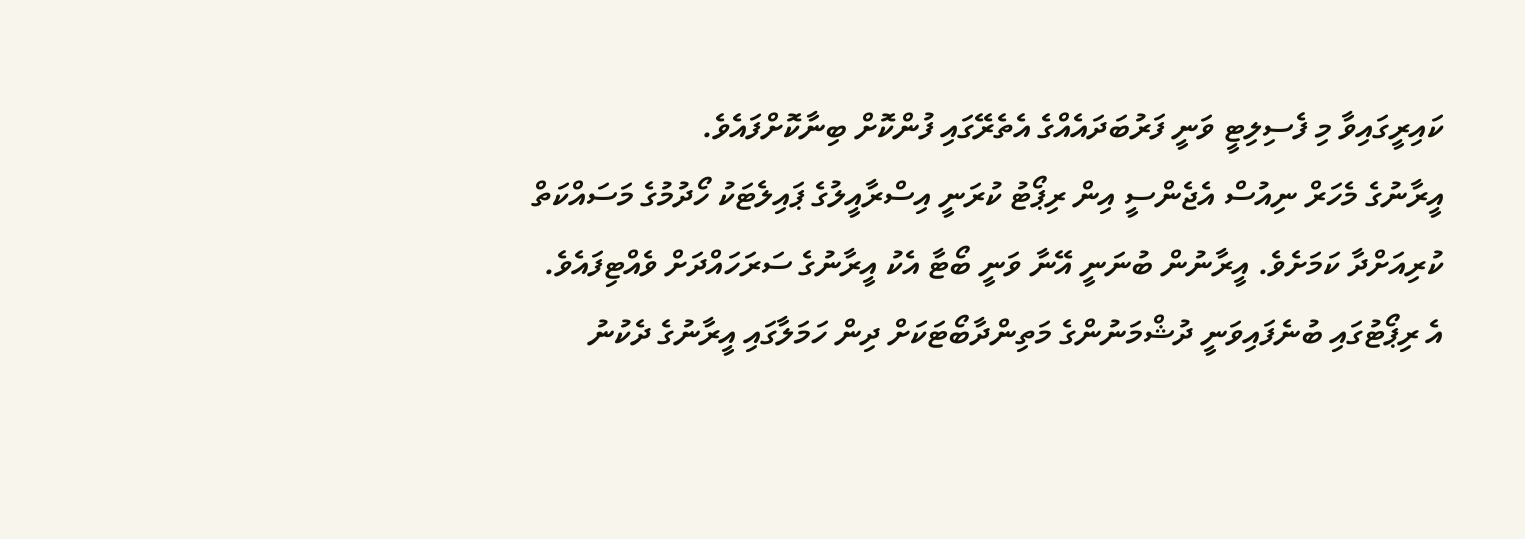ކައިރީގައިވާ މި ފެސިލިޓީ ވަނީ ފަރުބަދައެއްގެ އެތެރޭގައި ފުންކޮށް ބިނާކޮށްފައެވެ.
އީރާނުގެ މެހަރް ނިއުސް އެޖެންސީ އިން ރިޕޯޓު ކުރަނީ އިސްރާއީލުގެ ޕައިލެޓަކު ހޯދުމުގެ މަސައްކަތް ކުރިއަށްދާ ކަމަށެވެ. އީރާނުން ބުނަނީ އޭނާ ވަނީ ބޯޓާ އެކު އީރާނުގެ ސަރަހައްދަށް ވެއްޓިފައެވެ.
އެ ރިޕޯޓުގައި ބުނެފައިވަނީ ދުޝްމަނުންގެ މަތިންދާބޯޓަކަށް ދިން ހަމަލާގައި އީރާނުގެ ދެކުނު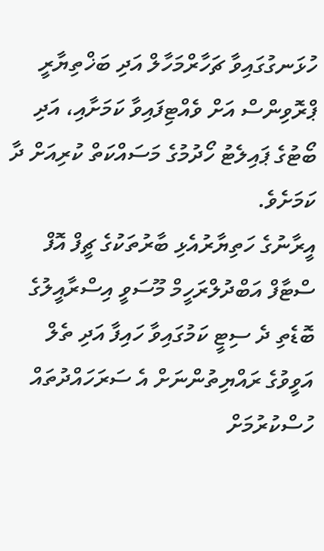ހުޅަނގުގައިވާ ޗަހާރްމަހާލް އަދި ބަޚްތިޔާރީ ޕްރޮވިންސް އަށް ވެއްޓިފައިވާ ކަމަށާއި، އަދި ބޯޓުގެ ޕައިލެޓު ހޯދުމުގެ މަސައްކަތް ކުރިއަށް ދާ ކަމަށެވެ.
އީރާނުގެ ހަތިޔާރުއެޅި ބާރުތަކުގެ ޗީފް އޮފް ސްޓާފް އަބްދުލްރަހީމް މޫސަވީ އިސްރާއީލުގެ ބޮޑެތި ދެ ސިޓީ ކަމުގައިވާ ހައިފާ އަދި ތެލް އަވީވުގެ ރައްޔިތުންނަށް އެ ސަރަހައްދުތައް ހުސްކުރުމަށް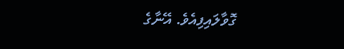ގޮވާލައިފިއެވެ. އޭނާގެ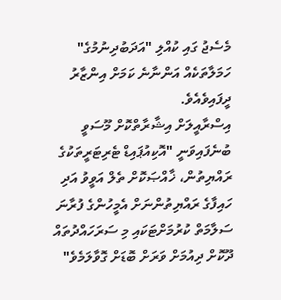މެސެޖު ގައި ކުއްލި "އަދަބުދިނުމުގެ" ހަމަލާތަކެއް އަންނާނެ ކަމަށް އިންޒާރު ދީފައިވެއެވެ.
އިސްރާއީލަށް އިޝާރާތްކޮށް މޫސަވީ ބުނެފައިވަނީ "އޮކިއުޕައިޑް ޓެރިޓަރީތަކުގެ ރައްޔިތުން، ޚާއްޞަކޮށް ތެލް އަވީވު އަދި ހައިފާގެ ރައްޔިތުންނަށް އެމީހުންގެ ފުރާނަ ސަލާމަތް ކުރުމަށްޓަކައި މި ސަރަހައްދުތައް ދޫކޮށް ދިއުމަށް ވަރަށް ބޮޑަށް ގޮވާލަމެވެ"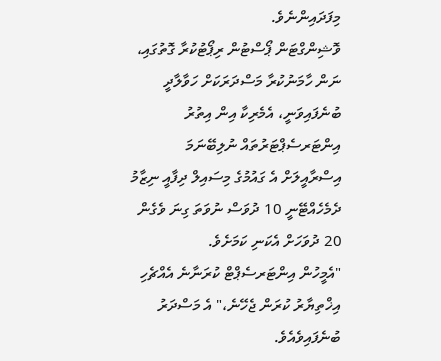މިފަދައިންނެވެ.
ވޮޝިންގްޓަން ޕޯސްޓުން ރިޕޯޓުކުރާ ގޮތުގައި، ނަން ހާމަނުކުރާ މަސްދަރަކަށް ހަވާލާދީ ބުނެފައިވަނީ، އެމެރިކާ އިން އިތުރު އިންޓަރސެޕްޓަރުތައް ނުލިބޭނަމަ އިސްރާއީލަށް އެ ގައުމުގެ މިސައިލް ދިފާއީ ނިޒާމު ދެމެހެއްޓޭނީ 10 ދުވަސް ނުވަތަ ގިނަ ވެގެން 20 ދުވަހަށް އެކަނި ކަމަށެވެ.
"އެމީހުން އިންޓަރސެޕްޓް ކުރަނާނެ އެއްޗެހި އިޚްތިޔާރު ކުރަން ޖެހޭނެ،" އެ މަސްދަރު ބުނެފައިވެއެވެ.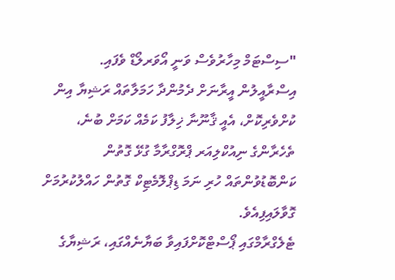"ސިސްޓަމް މިހާރުވެސް ވަނީ އޯވަރލޯޑް ވެފައި.
އިސްރާއީލުން އީރާނަށް ދެމުންދާ ހަމަލާތައް ރަޝިޔާ އިން ކުށްވެރިކޮށް، އެއީ ޤާނޫނާ ޚިލާފު ކަމެއް ކަމަށް ބުނެ، ތެހެރާންގެ ނިއުކްލިއަރ ޕްރޮގްރާމާ ގުޅޭ ގޮތުން ކަންބޮޑުވުންތައް ހުރި ނަމަ ޑިޕްލޮމެޓިކް ގޮތުން ހައްލުކުރުމަށް ގޮވާލައިފިއެވެ.
ޓެލެގްރާމްގައި ޕޯސްޓްކޮށްފައިވާ ބަޔާނެއްގައި، ރަޝިޔާގެ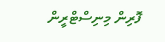ފޮރިން މިނިސްޓްރީން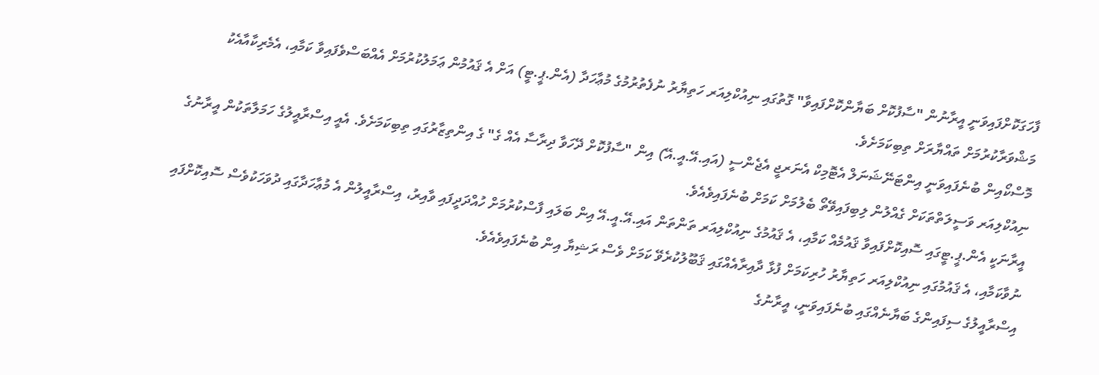ފާހަގަކޮށްފައިވަނީ އީރާނުން "ސާފުކޮށް ބަޔާންކޮށްފައިވާ" ގޮތުގައި ނިއުކްލިއަރ ހަތިޔާރު ނުފެތުރުމުގެ މުޢާހަދާ (އެން.ޕީ.ޓީ) އަށް އެ ޤައުމުން ޢަމަލުކުރުމަށް އެއްބަސްވެފައިވާ ކަމާއި، އެމެރިކާއާއެކު މަޝްވަރާކުރުމަށް ތައްޔާރަށް ތިބިކަމަށެވެ.
މޮސްކޯއިން ބުނެފައިވަނީ އިންޓަނޭޝަނަލް އެޓޮމިކް އެނަރޖީ އެޖެންސީ (އައި.އޭ.އީ.އޭ) އިން "ސާފުކޮށް ދޭހަވާ ދިރާސާ އެއް ގެ" ގެ އިންތިޒާރުގައި ތިބިކަމަށެވެ. އެއީ އިސްރާއީލުގެ ހަމަލާތަކުން އީރާނުގެ ނިއުކްލިއަރ ވަސީލަތްތަކަށް ގެއްލުން ލިބިފައިވޭތޯ ބެލުމަށް ކަމަށް ބުނެފައިވެއެވެ.
އީރާނަކީ އެން.ޕީ.ޓީގައި ސޮއިކޮށްފައިވާ ޤައުމެއް ކަމާއި، އެ ޤައުމުގެ ނިއުކްލިއަރ ތަންތަން އައި.އޭ.އީ.އޭ އިން ބަލައި ފާސްކުރުމަށް ހުއްދަދީފައި ވާއިރު، އިސްރާއީލުން އެ މުޢާހަދާގައި ދުވަހަކުވެސް ސޮއިކޮށްފައި ނުވާކަމާއި، އެ ޤައުމުގައި ނިއުކްލިއަރ ހަތިޔާރު ހުރިކަމަށް ފުޅާ ދާއިރާއެއްގައި ޤަބޫލުކުރެވޭ ކަމަށް ވެސް ރަޝިޔާ އިން ބުނެފައިވެއެވެ.
އިސްރާއީލުގެ ސިފައިންގެ ބަޔާނެއްގައި ބުނެފައިވަނީ، އީރާނުގެ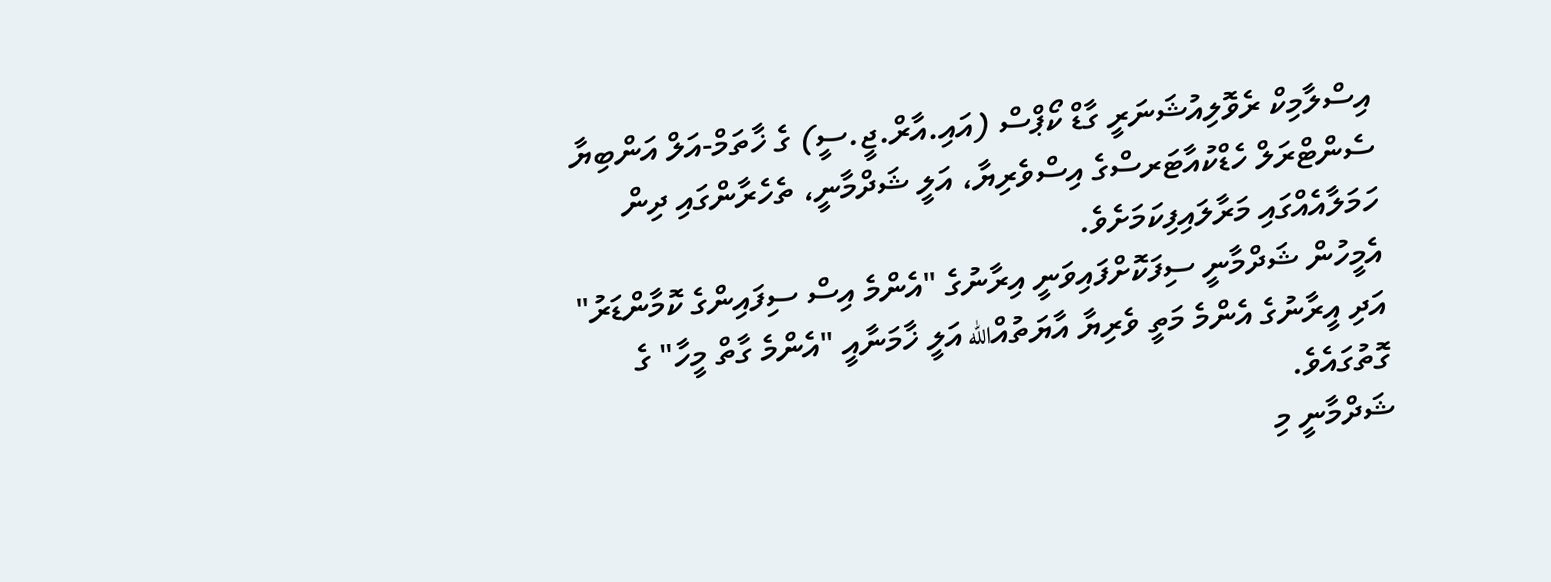އިސްލާމިކް ރެވޮލިއުޝަނަރީ ގާޑް ކޯޕްސް (އައި.އާރް.ޖީ.ސީ) ގެ ޚާތަމް-އަލް އަންބިޔާ ސެންޓްރަލް ހެޑްކުއާޓަރސްގެ އިސްވެރިޔާ، އަލީ ޝަދްމާނީ، ތެހެރާންގައި ދިން ހަމަލާއެއްގައި މަރާލައިފިކަމަށެވެ.
އެމީހުން ޝަދްމާނީ ސިފަކޮށްފައިވަނީ އިރާނުގެ "އެންމެ އިސް ސިފައިންގެ ކޮމާންޑަރު" އަދި އީރާނުގެ އެންމެ މަތީ ވެރިޔާ އާޔަތުއްالله އަލީ ޚާމަނާއީ "އެންމެ ގާތް މީހާ" ގެ ގޮތުގައެވެ.
ޝަދްމާނީ މި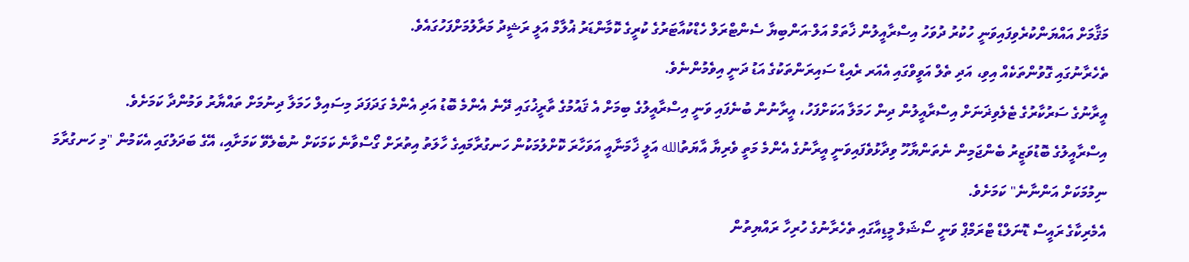މަޤާމަށް އައްޔަންކުރެވިފައިވަނީ ހުކުރު ދުވަހު އިސްރާއީލުން ޚާތަމް އަލް-އަންބިޔާ ސެންޓްރަލް ހެޑްކުއާޓަރުގެ ކުރީގެ ކޮމާންޑަރު ޣުލާމް އަލީ ރަޝީދު މަރާލުމަށްފަހުގައެވެ.
ތެހެރާނުގައި ގޮވުންތަކެއް އިވި، އަދި ތެލް އަވީވްގައި އެއަރ ރެއިޑް ސައިރަންތަކުގެ އަޑު ދަނީ އިވެމުންނެވެ.
އީރާނުގެ ސަރުކާރުގެ ޓެލެވިޜަނަށް އިސްރާއީލުން ދިން ހަމަލާ އަކަށްފަހު، އީރާނުން ބުނެފައި ވަނީ އިސްރާއީލުގެ ބިމަށް އެ ޤައުމުގެ ތާރީޚުގައި ދޭނެ އެންމެ ބޮޑު އަދި އެންމެ ގަދަފަދަ މިސައިލް ހަމަލާ ދިނުމަށް ތައްޔާރު ވަމުންދާ ކަމަށެވެ.
އިސްރާއީލުގެ ބޮޑުވަޒީރު ބެންޖަމިން ނެތަންޔާހޫ ވިދާޅުވެފައިވަނީ އީރާނުގެ އެންމެ މަތީ ވެރިޔާ އާޔަތުالله އަލީ ޚާމަނާއީ އަވަހާރަ ކޮށްލުމަކުން ހަނގުރާމައިގެ ހާލަތު އިތުރަށް ގޯސްވާނެ ކަމަކަށް ނުބެލެވޭ ކަމަށާއި، އޭގެ ބަދަލުގައި އެކަމުން "މި ހަނގުރާމަ ނިމުމަކަށް އަންނާނެ" ކަމަށެވެ.
އެމެރިކާގެ ރައީސް ޑޮނަލްޑް ޓްރަމްޕް ވަނީ ސޯޝަލް މީޑިއާގައި ތެހެރާނުގެ ހުރިހާ ރައްޔިތުން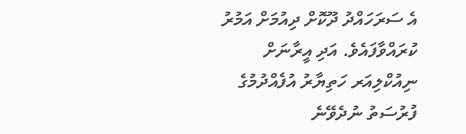އެ ސަރަހައްދު ދޫކޮށް ދިއުމަށް އަމުރު ކުރައްވާފައެވެ. އަދި އީރާނަށް ނިއުކްލިއަރ ހަތިޔާރު އުފެއްދުމުގެ ފުރުސަތު ނުދެވޭނެ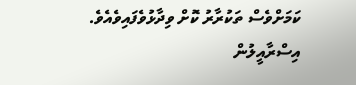ކަމަށްވެސް ތަކުރާރު ކޮށް ވިދާޅުވެފައިވެއެވެ.
އިސްރާއީލުން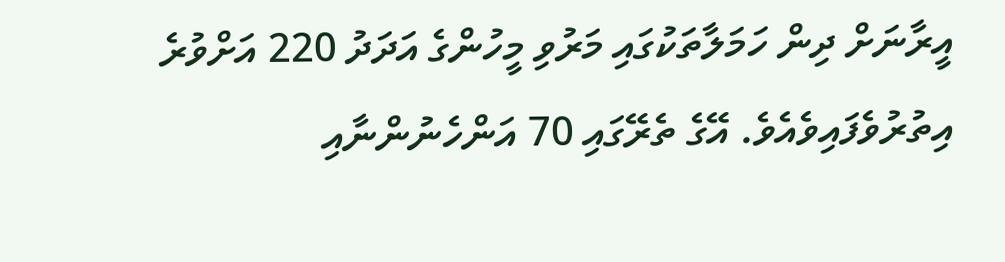އީރާނަށް ދިން ހަމަލާތަކުގައި މަރުވި މީހުންގެ އަދަދު 220 އަށްވުރެ އިތުރުވެފައިވެއެވެ. އޭގެ ތެރޭގައި 70 އަންހެނުންނާއި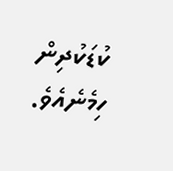ކުޑަކުދިން ހިމެނެއެވެ.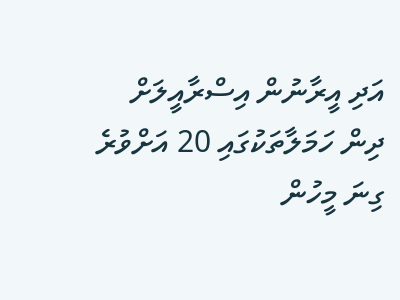އަދި އީރާނުން އިސްރާއީލަށް ދިން ހަމަލާތަކުގައި 20 އަށްވުރެ ގިނަ މީހުން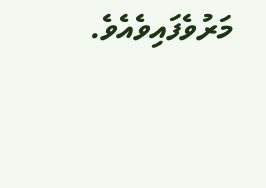މަރުވެފައިވެއެވެ.